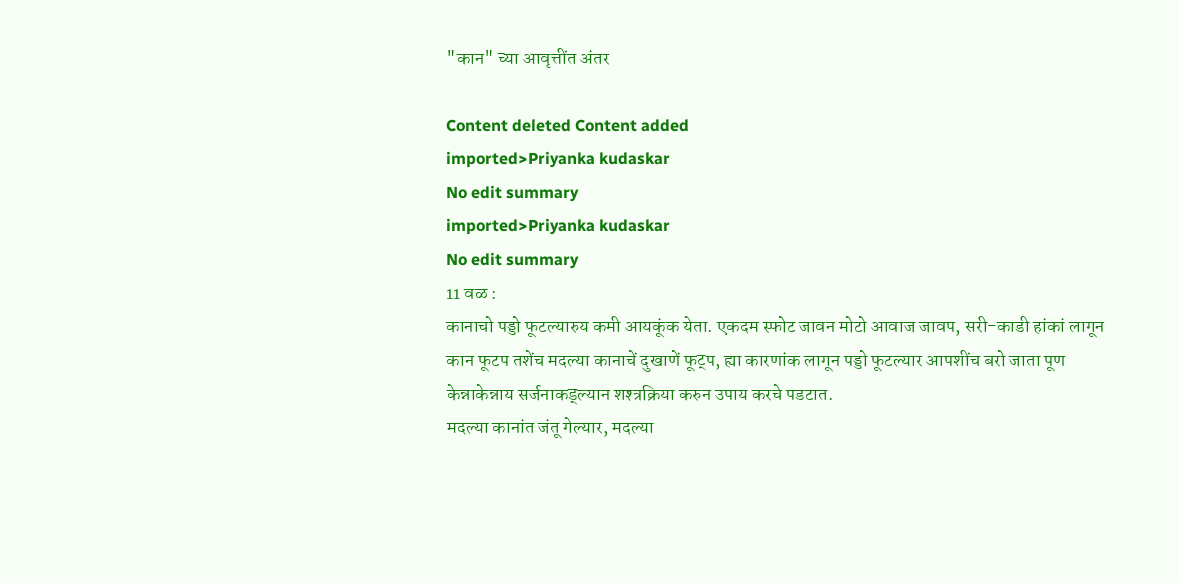"कान" च्या आवृत्तींत अंतर

Content deleted Content added
imported>Priyanka kudaskar
No edit summary
imported>Priyanka kudaskar
No edit summary
11 वळ :
कानाचो पड्डो फूटल्यारुय कमी आयकूंक येता. एकदम स्फोट जावन मोटो आवाज जावप, सरी-काडी हांकां लागून कान फूटप तशेंच मदल्या कानाचें दुखाणें फूट्प, ह्या कारणांक लागून पड्डो फूटल्यार आपशींच बरो जाता पूण केन्नाकेन्नाय सर्जनाकड्ल्यान शश्त्रक्रिया करुन उपाय करचे पडटात.
मदल्या कानांत जंतू गेल्यार, मदल्या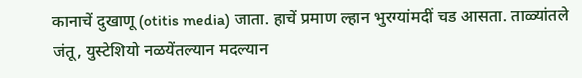कानाचें दुखाणू (otitis media) जाता. हाचें प्रमाण ल्हान भुरग्यांमदीं चड आसता. ताळ्यांतले जंतू, युस्टेशियो नळयेंतल्यान मदल्यान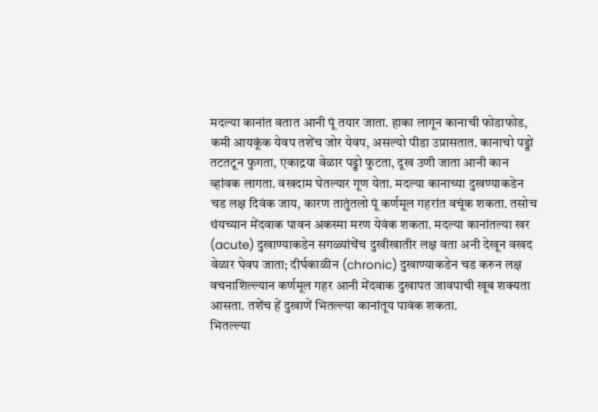मदल्या कानांत वतात आनी पूं तयार जाता. हाका लागून कानाची फोडाफोड, कमी आयकूंक येवप तशेंच जोर येवप, असल्यो पीडा उप्रासतात. कानाचो पड्डो तटतटून फुगता, एकाद्रया वेळार पड्डो फुटता, दूख उणी जाता आनी कान व्हांवक लागता. वखदाम घेतल्यार गूण येता. मदल्या कानाच्या दुखण्याकडेन चड लक्ष दिवंक जाय, कारण तातुंतलो पूं कर्णमूल गहरांत वचूंक शकता. तसोच थंयच्यान मेंदवाक पावन अकस्मा मरण येवंक शकता. मदल्या कानांतल्या खर (acute) दुखाण्याकडेन सगळ्यांचेंच दुखीखातीर लक्ष वता अनी देखून वखद वेळार घेवप जाता; दीर्घकाळीन (chronic) दुखाण्याकडेन चड करुन लक्ष वचनाशिल्ल्यान कर्णमूल गहर आनी मेंदवाक दुखापत जावपाची खूब शक्यता आसता. तशेंच हें दुखाणें भितल्ल्या कानांतूय पावंक शकता.
भितल्ल्या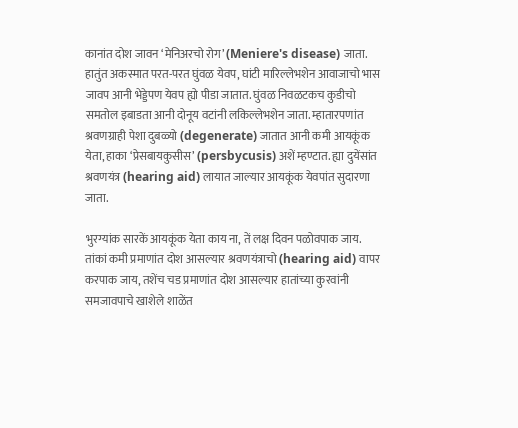कानांत दोश जावन ‘मेनिअरचो रोग’ (Meniere's disease) जाता. हातुंत अकस्मात परत-परत घुंवळ येवप, घांटी मारिल्लेभशेन आवाजाचो भास जावप आनी भेड्डेपण येवप ह्यो पीडा जातात. घुंवळ निवळटकच कुडीचो समतोल इबाडता आनी दोनूय वटांनी लकिल्लेभशेन जाता. म्हातारपणांत श्रवणग्राही पेशा दुबळ्यो (degenerate) जातात आनी कमी आयकूंक येता, हाका ‘प्रेसबायकुसीस’ (persbycusis) अशें म्हण्टात. ह्या दुयेंसांत श्रवणयंत्र (hearing aid) लायात जाल्यार आयकूंक येवपांत सुदारणा जाता.

भुरग्यांक सारकें आयकूंक येता काय ना, तें लक्ष दिवन पळोवपाक जाय. तांकां कमी प्रमाणांत दोश आसल्यार श्रवणयंत्राचो (hearing aid) वापर करपाक जाय, तशेंच चड प्रमाणांत दोश आसल्यार हातांच्या कुरवांनी समजावपाचे खाशेले शाळेंत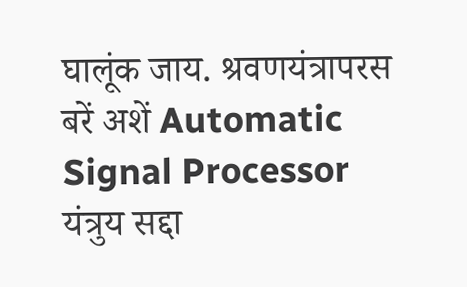घालूंक जाय. श्रवणयंत्रापरस बरें अशें Automatic Signal Processor यंत्रुय सद्दा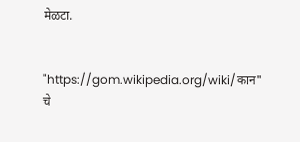मेळटा.


"https://gom.wikipedia.org/wiki/कान" चे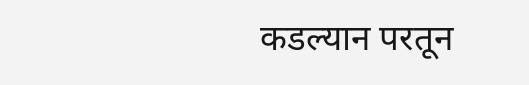कडल्यान परतून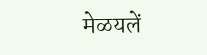मेळयलें